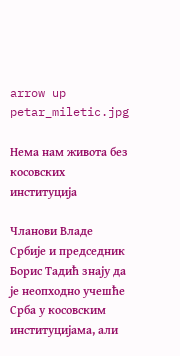arrow up
petar_miletic.jpg

Нема нам живота без косовских институција

Чланови Владе Србије и председник Борис Тадић знају да је неопходно учешће Срба у косовским институцијама, али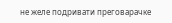не желе подривати преговарачке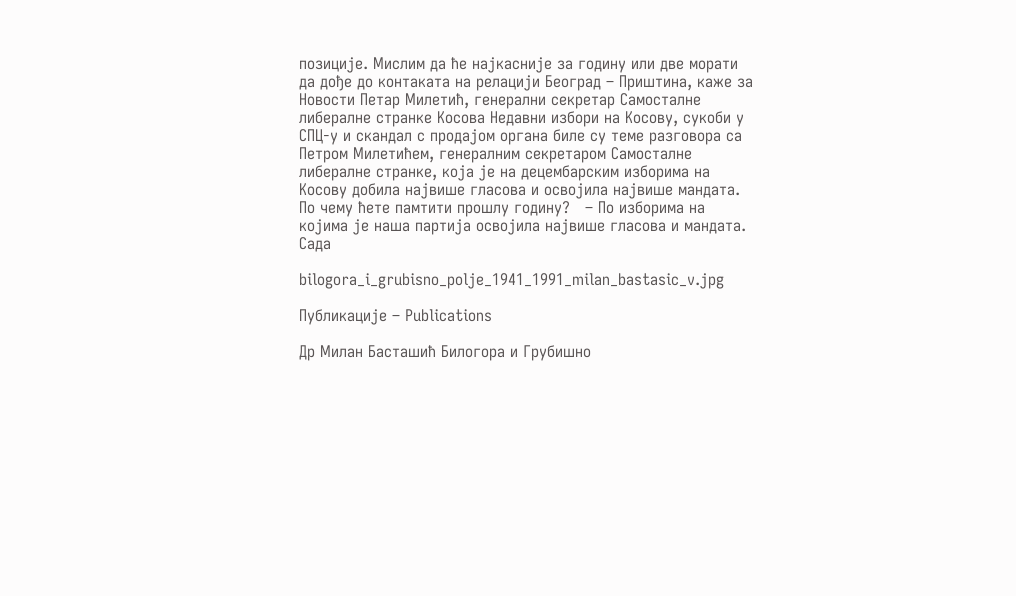позиције. Мислим да ће најкасније за годину или две морати да дође до контаката на релацији Београд – Приштина, каже за Новости Петар Милетић, генерални секретар Самосталне либералне странке Косова Недавни избори на Косову, сукоби у СПЦ-у и скандал с продајом органа биле су теме разговора са Петром Милетићем, генералним секретаром Самосталне либералне странке, која је на децембарским изборима на Косову добила највише гласова и освојила највише мандата. По чему ћете памтити прошлу годину?   – По изборима на којима је наша партија освојила највише гласова и мандата. Сада

bilogora_i_grubisno_polje_1941_1991_milan_bastasic_v.jpg

Публикације – Publications

Др Милан Басташић Билогора и Грубишно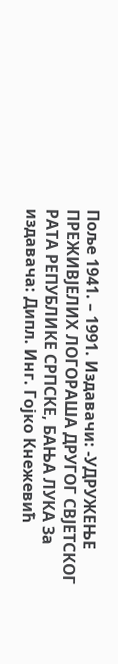Поље 1941. – 1991. Издавачи: -УДРУЖЕЊЕ ПРЕЖИВЈЕЛИХ ЛОГОРАША ДРУГОГ СВЈЕТСКОГ РАТА РЕПУБЛИКЕ СРПСКЕ, БАЊА ЛУКА За издавача: Дипл. Инг. Гоjко Кнежевић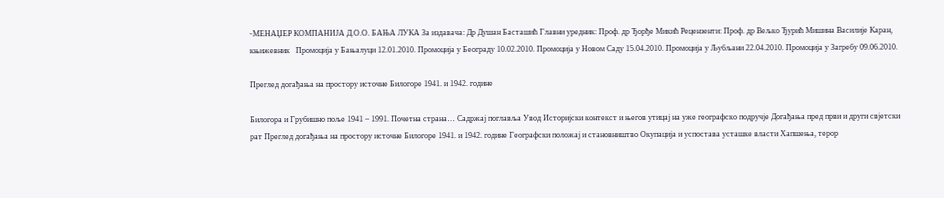-МЕНАЏЕР КОМПАНИЈА Д.О.О. БАЊА ЛУКА За издавача: Др Душан Басташић Главни уредник: Проф. др Ђорђе Микић Рецензенти: Проф. др Вељко Ђурић Мишина Василиjе Каран, књижевник   Промоциjа у Бањалуци 12.01.2010. Промоциjа у Београду 10.02.2010. Промоциjа у Новом Саду 15.04.2010. Промоциjа у Љубљани 22.04.2010. Промоциjа у Загребу 09.06.2010.

Преглед догађања на простору источне Билогоре 1941. и 1942. године

Билогора и Грубишно поље 1941 – 1991. Почетна страна… Садржај поглавља Увод Историјски контекст и његов утицај на уже географско подручје Догађања пред први и други свјетски рат Преглед догађања на простору источне Билогоре 1941. и 1942. године Географски положај и становништво Окупација и успостава усташке власти Хапшења, терор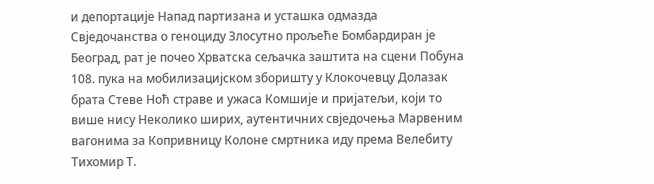и депортације Напад партизана и усташка одмазда Свједочанства о геноциду Злосутно прољеће Бомбардиран је Београд, рат је почео Хрватска сељачка заштита на сцени Побуна 108. пука на мобилизацијском зборишту у Клокочевцу Долазак брата Стеве Ноћ страве и ужаса Комшије и пријатељи, који то више нису Неколико ширих, аутентичних свједочења Марвеним вагонима за Копривницу Колоне смртника иду према Велебиту Тихомир Т.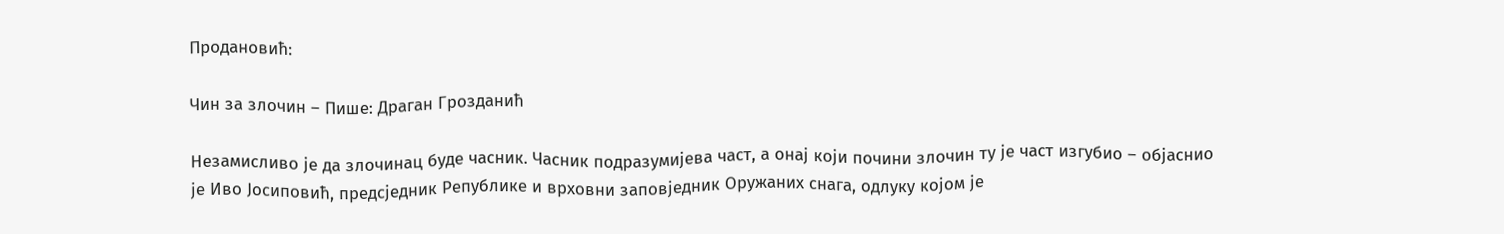Продановић:

Чин за злочин – Пише: Драган Грозданић

Незамисливо је да злочинац буде часник. Часник подразумијева част, а онај који почини злочин ту је част изгубио – објаснио је Иво Јосиповић, предсједник Републике и врховни заповједник Оружаних снага, одлуку којом је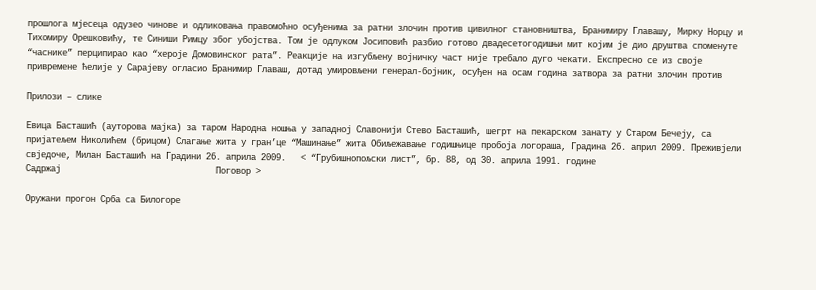прошлога мјесеца одузео чинове и одликовања правомоћно осуђенима за ратни злочин против цивилног становништва, Бранимиру Главашу, Мирку Норцу и Тихомиру Орешковићу, те Синиши Римцу због убојства. Том је одлуком Јосиповић разбио готово двадесетогодишњи мит којим је дио друштва споменуте “часнике” перципирао као “хероје Домовинског рата”. Реакције на изгубљену војничку част није требало дуго чекати. Експресно се из своје привремене ћелије у Сарајеву огласио Бранимир Главаш, дотад умировљени генерал-бојник, осуђен на осам година затвора за ратни злочин против

Прилози – слике

Евица Басташић (ауторова мајка) за таром Народна ношња у западној Славонији Стево Басташић, шегрт на пекарском занату у Старом Бечеју, са пријатељем Николићем (брицом) Слагање жита у гран’це “Машинање” жита Обиљежавање годишњице пробоја логораша, Градина 26. април 2009. Преживјели свједоче, Милан Басташић на Градини 26. априла 2009.   < “Грубишнопољски лист”, бр. 88, од 30. априла 1991. године                            Садржај                               Поговор >

Оружани прогон Срба са Билогоре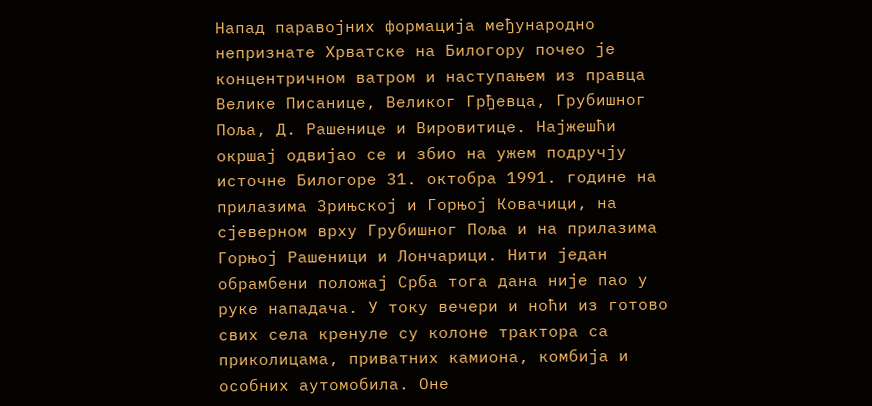Напад паравојних формација међународно непризнате Хрватске на Билогору почео је концентричном ватром и наступањем из правца Велике Писанице, Великог Грђевца, Грубишног Поља, Д. Рашенице и Вировитице. Најжешћи окршај одвијао се и збио на ужем подручју источне Билогоре 31. октобра 1991. године на прилазима Зрињској и Горњој Ковачици, на сјеверном врху Грубишног Поља и на прилазима Горњој Рашеници и Лончарици. Нити један обрамбени положај Срба тога дана није пао у руке нападача. У току вечери и ноћи из готово свих села кренуле су колоне трактора са приколицама, приватних камиона, комбија и особних аутомобила. Оне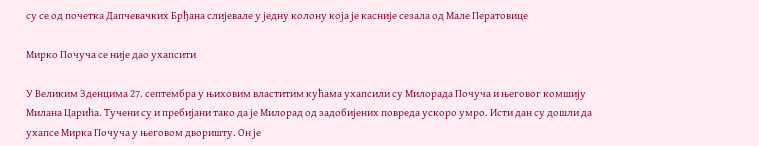су се од почетка Дапчевачких Брђана слијевале у једну колону која је касније сезала од Мале Ператовице

Мирко Почуча се није дао ухапсити

У Великим Зденцима 27. септембра у њиховим властитим кућама ухапсили су Милорада Почуча и његовог комшију Милана Царића. Тучени су и пребијани тако да је Милорад од задобијених повреда ускоро умро. Исти дан су дошли да ухапсе Мирка Почуча у његовом дворишту. Он је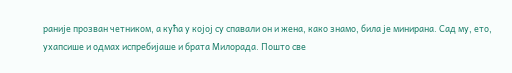раније прозван четником, а кућа у којој су спавали он и жена, како знамо, била је минирана. Сад му, ето, ухапсише и одмах испребијаше и брата Милорада. Пошто све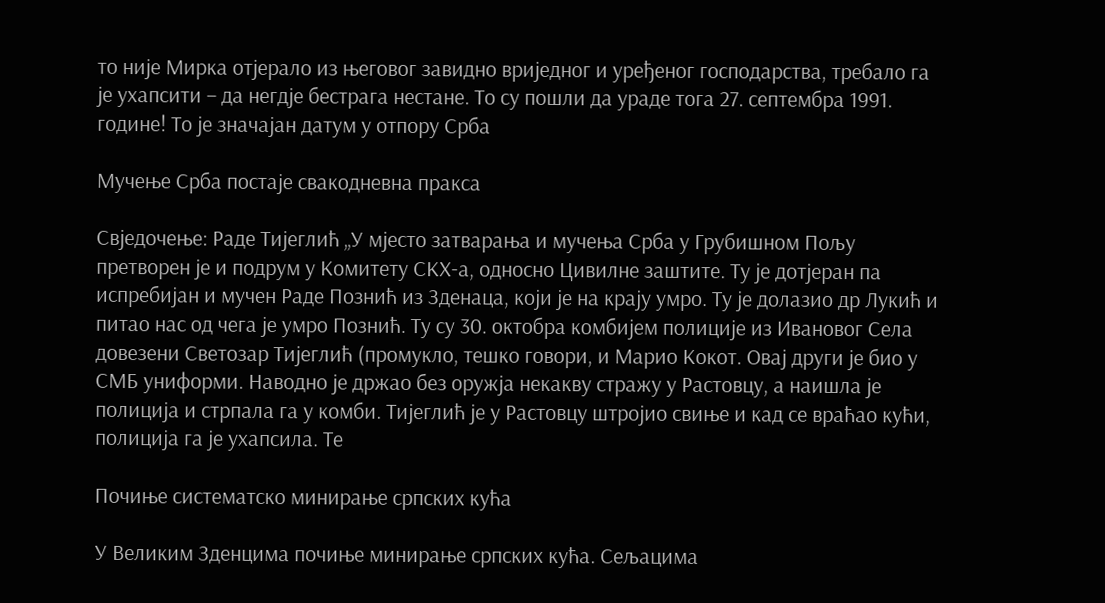то није Мирка отјерало из његовог завидно вриједног и уређеног господарства, требало га је ухапсити – да негдје бестрага нестане. То су пошли да ураде тога 27. септембра 1991. године! То је значајан датум у отпору Срба

Мучење Срба постаје свакодневна пракса

Свједочење: Раде Тијеглић „У мјесто затварања и мучења Срба у Грубишном Пољу претворен је и подрум у Комитету СКХ-а, односно Цивилне заштите. Ту је дотјеран па испребијан и мучен Раде Познић из Зденаца, који је на крају умро. Ту је долазио др Лукић и питао нас од чега је умро Познић. Ту су 30. октобра комбијем полиције из Ивановог Села довезени Светозар Тијеглић (промукло, тешко говори, и Марио Кокот. Овај други је био у СМБ униформи. Наводно је држао без оружја некакву стражу у Растовцу, а наишла је полиција и стрпала га у комби. Тијеглић је у Растовцу штројио свиње и кад се враћао кући, полиција га је ухапсила. Те

Почиње систематско минирање српских кућа

У Великим Зденцима почиње минирање српских кућа. Сељацима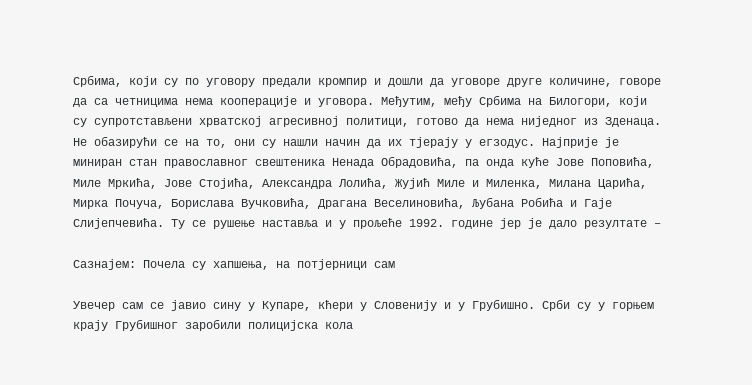Србима, који су по уговору предали кромпир и дошли да уговоре друге количине, говоре да са четницима нема кооперације и уговора. Међутим, међу Србима на Билогори, који су супротстављени хрватској агресивној политици, готово да нема ниједног из Зденаца. Не обазирући се на то, они су нашли начин да их тјерају у егзодус. Најприје је миниран стан православног свештеника Ненада Обрадовића, па онда куће Јове Поповића, Миле Мркића, Јове Стојића, Александра Лолића, Жујић Миле и Миленка, Милана Царића, Мирка Почуча, Борислава Вучковића, Драгана Веселиновића, Љубана Робића и Гаје Слијепчевића. Ту се рушење наставља и у прољеће 1992. године јер је дало резултате –

Сазнајем: Почела су хапшења, на потјерници сам

Увечер сам се јавио сину у Купаре, кћери у Словенију и у Грубишно. Срби су у горњем крају Грубишног заробили полицијска кола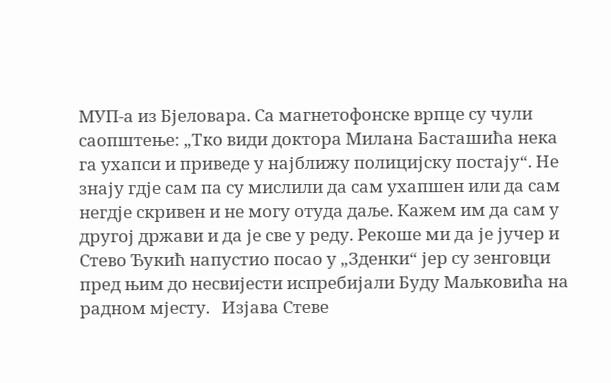МУП-а из Бјеловара. Са магнетофонске врпце су чули саопштење: „Тко види доктора Милана Басташића нека га ухапси и приведе у најближу полицијску постају“. Не знају гдје сам па су мислили да сам ухапшен или да сам негдје скривен и не могу отуда даље. Кажем им да сам у другој држави и да је све у реду. Рекоше ми да је јучер и Стево Ђукић напустио посао у „Зденки“ јер су зенговци пред њим до несвијести испребијали Буду Маљковића на радном мјесту.   Изјава Стеве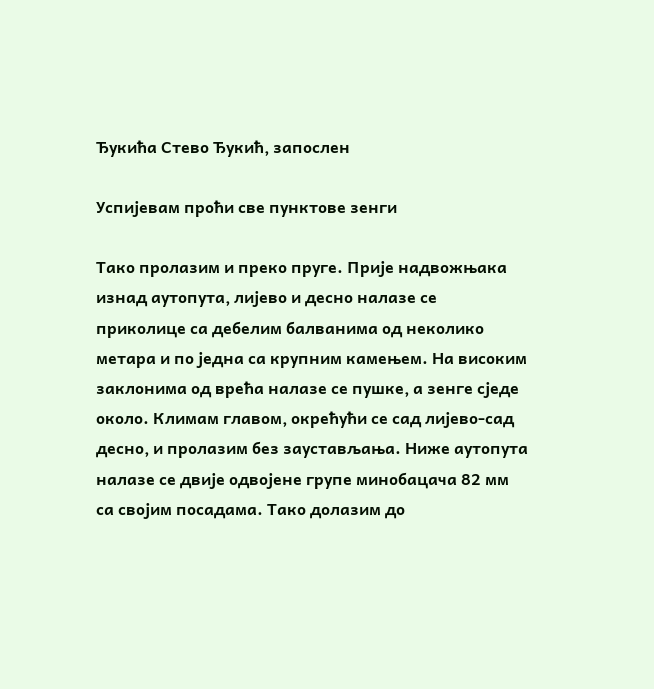Ђукића Стево Ђукић, запослен

Успијевам проћи све пунктове зенги

Тако пролазим и преко пруге. Прије надвожњака изнад аутопута, лијево и десно налазе се приколице са дебелим балванима од неколико метара и по једна са крупним камењем. На високим заклонима од врећа налазе се пушке, а зенге сједе около. Климам главом, окрећући се сад лијево-сад десно, и пролазим без заустављања. Ниже аутопута налазе се двије одвојене групе минобацача 82 мм са својим посадама. Тако долазим до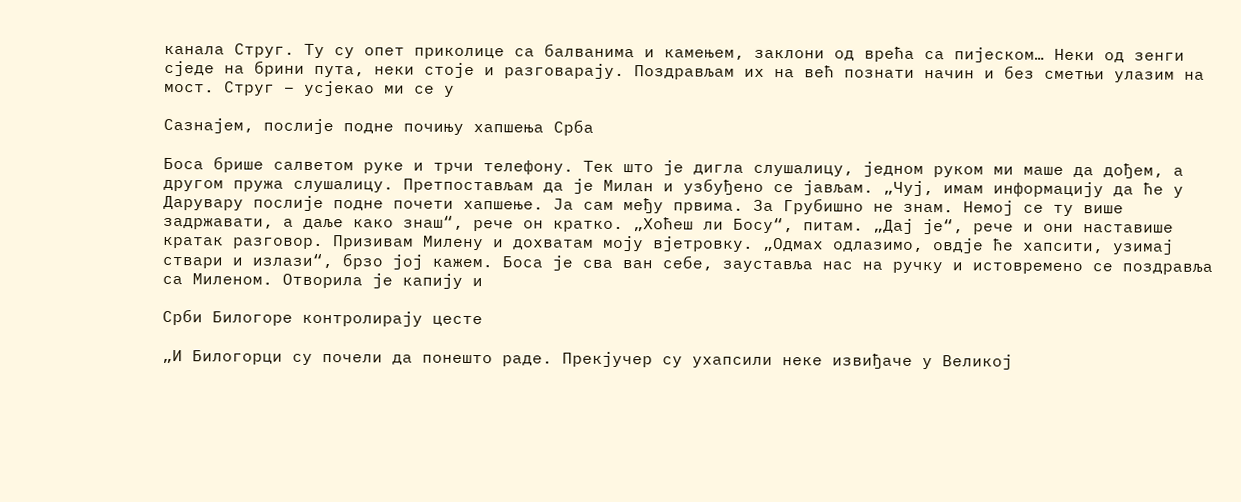канала Струг. Ту су опет приколице са балванима и камењем, заклони од врећа са пијеском… Неки од зенги сједе на брини пута, неки стоје и разговарају. Поздрављам их на већ познати начин и без сметњи улазим на мост. Струг – усјекао ми се у

Сазнајем, послије подне почињу хапшења Срба

Боса брише салветом руке и трчи телефону. Тек што је дигла слушалицу, једном руком ми маше да дођем, а другом пружа слушалицу. Претпостављам да је Милан и узбуђено се јављам. „Чуј, имам информацију да ће у Дарувару послије подне почети хапшење. Ја сам међу првима. За Грубишно не знам. Немој се ту више задржавати, а даље како знаш“, рече он кратко. „Хоћеш ли Босу“, питам. „Дај је“, рече и они наставише кратак разговор. Призивам Милену и дохватам моју вјетровку. „Одмах одлазимо, овдје ће хапсити, узимај ствари и излази“, брзо јој кажем. Боса је сва ван себе, зауставља нас на ручку и истовремено се поздравља са Миленом. Отворила је капију и

Срби Билогоре контролирају цесте

„И Билогорци су почели да понешто раде. Прекјучер су ухапсили неке извиђаче у Великој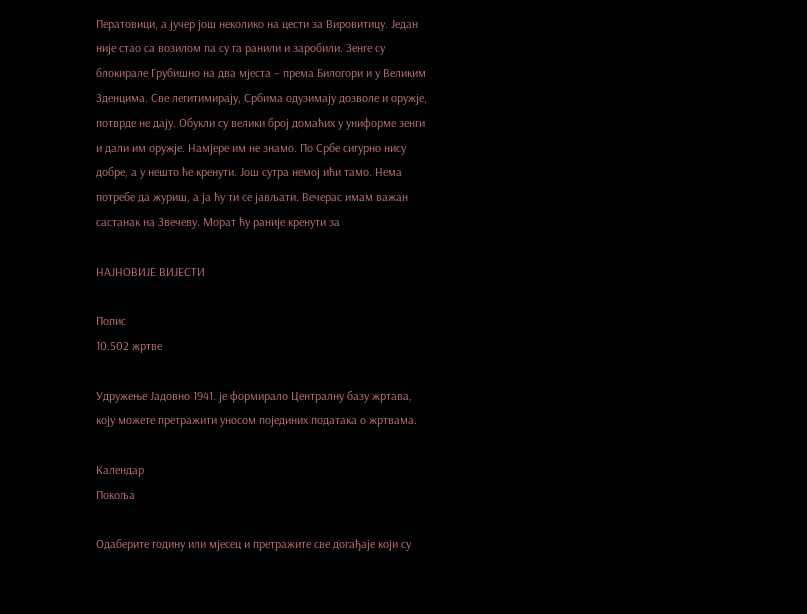Ператовици, а јучер још неколико на цести за Вировитицу. Један није стао са возилом па су га ранили и заробили. Зенге су блокирале Грубишно на два мјеста – према Билогори и у Великим Зденцима. Све легитимирају, Србима одузимају дозволе и оружје, потврде не дају. Обукли су велики број домаћих у униформе зенги и дали им оружје. Намјере им не знамо. По Србе сигурно нису добре, а у нешто ће кренути. Још сутра немој ићи тамо. Нема потребе да журиш, а ја ћу ти се јављати. Вечерас имам важан састанак на Звечеву. Морат ћу раније кренути за

НАЈНОВИЈЕ ВИЈЕСТИ

Попис
10.502 жртве

Удружење Јадовно 1941. је формирало Централну базу жртава, коју можете претражити уносом појединих података о жртвама.

Календар
Покоља

Одаберите годину или мјесец и претражите све догађаје који су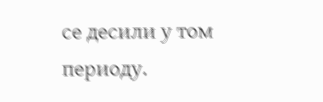се десили у том периоду.